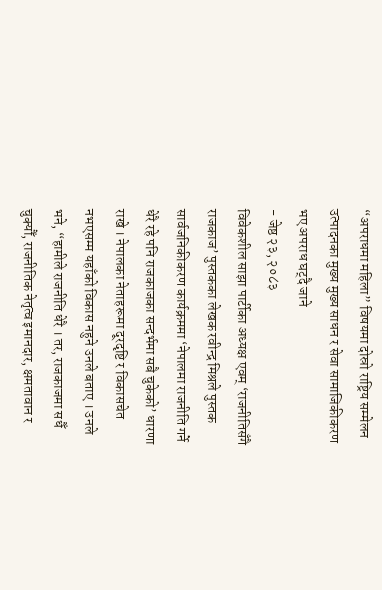“अपराधमा महिला” विषयमा दोस्रो राष्ट्रिय सम्मेलन उत्पादनका मुख्य मुख्य साधन र सेवा सामाजिकीकरण भए अपराध घट्दै जाने
- जेष्ठ २३, २०८३
विवेकशील साझा पार्टीका अध्यक्ष एवम् ‘राजनीतिसँगै राजकाज’ पुस्तकका लेखक रवीन्द्र मिश्रले पुस्तक सार्वजनिकीकरण कार्यक्रममा ‘नेपालमा राजनीति गर्ने धेरै रहे पनि राजकाजका सन्दर्भमा सबै चुकेको’ धारणा राखे । नेपालका नेताहरूमा दूरदृष्टि र विकासचेत नभएसम्म यहाँको विकास नहुने उनले बताए । उनले भने, “हामीले राजनीति धेरै । तर, राजकाजमा सधैँ चुक्यौँ, राजनीतिक नेतृत्व इमानदार, क्षमतावान र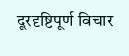दूरदृष्टिपूर्ण विचार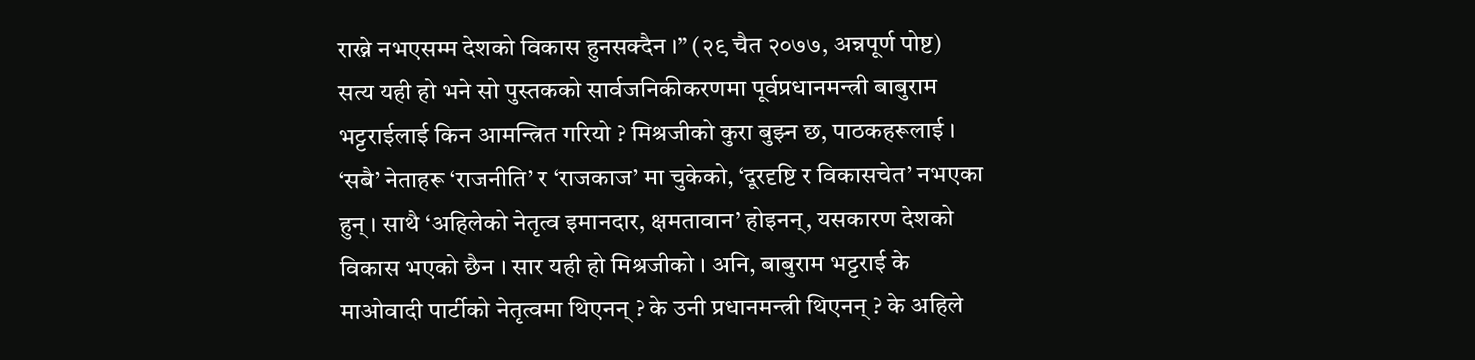राख्ने नभएसम्म देशको विकास हुनसक्दैन ।” (२९ चैत २०७७, अन्नपूर्ण पोष्ट)
सत्य यही हो भने सो पुस्तकको सार्वजनिकीकरणमा पूर्वप्रधानमन्त्री बाबुराम भट्टराईलाई किन आमन्त्रित गरियो ? मिश्रजीको कुरा बुझ्न छ, पाठकहरूलाई । ‘सबै’ नेताहरू ‘राजनीति’ र ‘राजकाज’ मा चुकेको, ‘दूरदृष्टि र विकासचेत’ नभएका हुन् । साथै ‘अहिलेको नेतृत्व इमानदार, क्षमतावान’ होइनन्, यसकारण देशको विकास भएको छैन । सार यही हो मिश्रजीको । अनि, बाबुराम भट्टराई के माओवादी पार्टीको नेतृत्वमा थिएनन् ? के उनी प्रधानमन्त्री थिएनन् ? के अहिले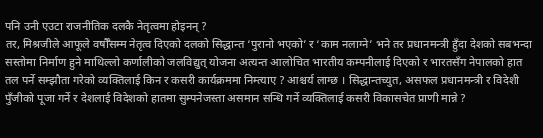पनि उनी एउटा राजनीतिक दलकै नेतृत्वमा होइनन् ?
तर, मिश्रजीले आफूले वर्षौँसम्म नेतृत्व दिएको दलको सिद्धान्त ‘पुरानो भएको’ र ‘काम नलाग्ने’ भने तर प्रधानमन्त्री हुँदा देशको सबभन्दा सस्तोमा निर्माण हुने माथिल्लो कर्णालीको जलविद्युत् योजना अत्यन्त आलोचित भारतीय कम्पनीलाई दिएको र भारतसँग नेपालको हात तल पर्ने सम्झौता गरेको व्यक्तिलाई किन र कसरी कार्यक्रममा निम्त्याए ? आश्चर्य लाग्छ । सिद्धान्तच्युत, असफल प्रधानमन्त्री र विदेशी पुँजीको पूजा गर्ने र देशलाई विदेशको हातमा सुम्पनेजस्ता असमान सन्धि गर्ने व्यक्तिलाई कसरी विकासचेत प्राणी मान्ने ?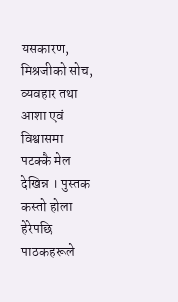यसकारण, मिश्रजीको सोच, व्यवहार तथा आशा एवं विश्वासमा पटक्कै मेल देखिन्न । पुस्तक कस्तो होला हेरेपछि पाठकहरूले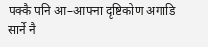पक्कै पनि आ–आफ्ना दृष्टिकोण अगाडि सार्ने नै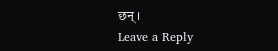छन् ।
Leave a Reply